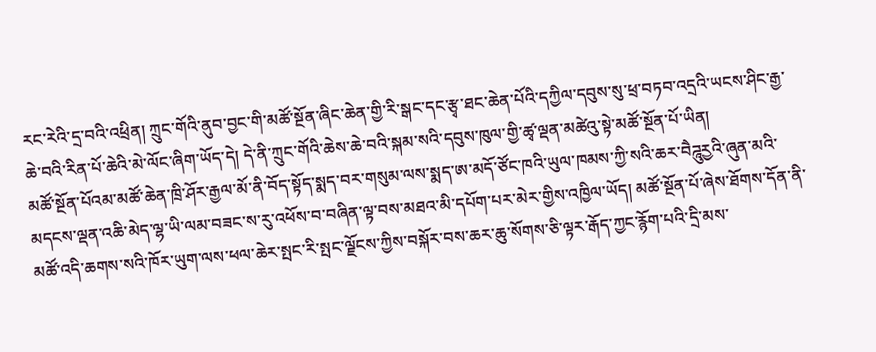རང་རེའི་དྲ་བའི་འཕྲིན། ཀྲུང་གོའི་ནུབ་བྱང་གི་མཚོ་སྔོན་ཞིང་ཆེན་གྱི་རི་སྒང་དང་རྩྭ་ཐང་ཆེན་པོའི་དཀྱིལ་དབུས་སུ་ཕྲ་བཏབ་འདྲའི་ཡངས་ཤིང་རྒྱ་ཆེ་བའི་རིན་པོ་ཆེའི་མེ་ལོང་ཞིག་ཡོད་དེ། དེ་ནི་ཀྲུང་གོའི་ཆེས་ཆེ་བའི་སྐམ་སའི་དབུས་ཁུལ་གྱི་ཚྭ་ལྡན་མཚེའུ་སྟེ་མཚོ་སྔོན་པོ་ཡིན།
མཚོ་སྔོན་པོའམ་མཚོ་ཆེན་ཁྲི་ཤོར་རྒྱལ་མོ་ནི་བོད་སྟོད་སྨད་བར་གསུམ་ལས་སྨད་ཨ་མདོ་ཙོང་ཁའི་ཡུལ་ཁམས་ཀྱི་སའི་ཆར་བཻཌཱུརྱའི་ཞུན་མའི་མདངས་ལྡན་འཆི་མེད་ལྷ་ཡི་ལམ་བཟང་ས་རུ་འཕོས་བ་བཞིན་ལྟ་བས་མཐའ་མི་དཔོག་པར་མེར་གྱིས་འཁྱིལ་ཡོད། མཚོ་སྔོན་པོ་ཞེས་ཐོགས་དོན་ནི་མཚོ་འདི་ཆགས་སའི་ཁོར་ཡུག་ལས་ཕལ་ཆེར་སྤང་རི་སྤང་ལྗོངས་ཀྱིས་བསྐོར་བས་ཆར་ཆུ་སོགས་ཅི་ལྟར་རྒོད་ཀྱང་རྙོག་པའི་དྲི་མས་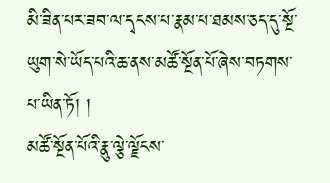མི་ཟིན་པར་ཟབ་ལ་དྭངས་པ་རྣམ་པ་ཐམས་ཅད་དུ་སྔོ་ཡུག་སེ་ཡོད་པའི་ཆ་ནས་མཚོ་སྔོན་པོ་ཞེས་བཏགས་པ་ཡིན་ཏོ། །
མཚོ་སྔོན་པོའི་རྣུ་ལྕེ་ལྗོངས་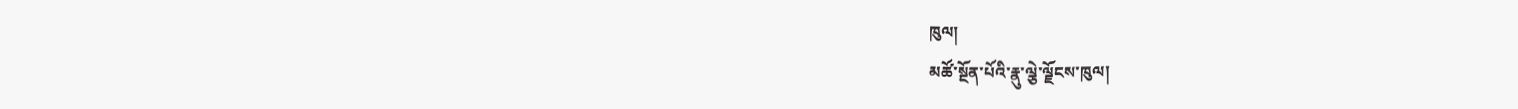ཁུལ།
མཚོ་སྔོན་པོའི་རྣུ་ལྕེ་ལྗོངས་ཁུལ།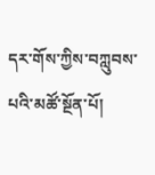དར་གོས་ཀྱིས་བཀླུབས་པའི་མཚོ་སྔོན་པོ།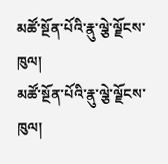མཚོ་སྔོན་པོའི་རྣུ་ལྕེ་ལྗོངས་ཁུལ།
མཚོ་སྔོན་པོའི་རྣུ་ལྕེ་ལྗོངས་ཁུལ།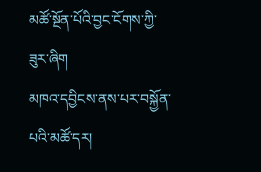མཚོ་སྔོན་པོའི་བྱང་ངོགས་ཀྱི་ཟུར་ཞིག
མཁའ་དབྱིངས་ནས་པར་བསྐྱོན་པའི་མཚོ་དར།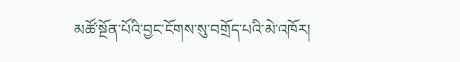མཚོ་སྔོན་པོའི་བྱང་ངོགས་སུ་བགྲོད་པའི་མེ་འཁོར།